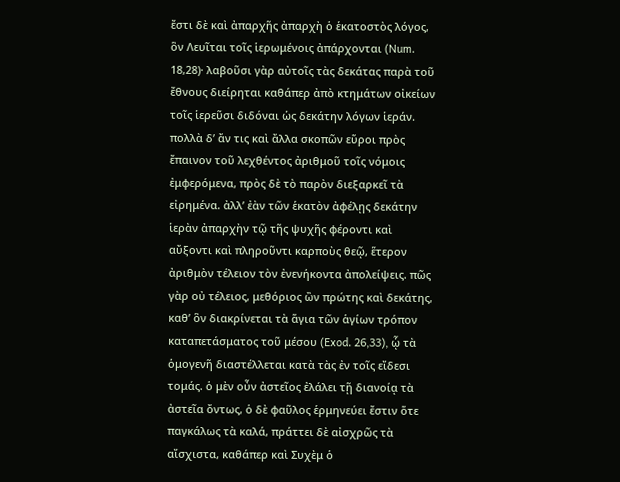ἔστι δὲ καὶ ἀπαρχῆς ἀπαρχὴ ὁ ἑκατοστὸς λόγος, ὃν Λευῖται τοῖς ἱερωμένοις ἀπάρχονται (Num. 18,28)· λαβοῦσι γὰρ αὐτοῖς τὰς δεκάτας παρὰ τοῦ ἔθνους διείρηται καθάπερ ἀπὸ κτημάτων οἰκείων τοῖς ἱερεῦσι διδόναι ὡς δεκάτην λόγων ἱεράν. πολλὰ δ’ ἄν τις καὶ ἄλλα σκοπῶν εὕροι πρὸς ἔπαινον τοῦ λεχθέντος ἀριθμοῦ τοῖς νόμοις ἐμφερόμενα, πρὸς δὲ τὸ παρὸν διεξαρκεῖ τὰ εἰρημένα. ἀλλ’ ἐὰν τῶν ἑκατὸν ἀφέλῃς δεκάτην ἱερὰν ἀπαρχὴν τῷ τῆς ψυχῆς φέροντι καὶ αὔξοντι καὶ πληροῦντι καρποὺς θεῷ, ἕτερον ἀριθμὸν τέλειον τὸν ἐνενήκοντα ἀπολείψεις. πῶς γὰρ οὐ τέλειος, μεθόριος ὢν πρώτης καὶ δεκάτης, καθ’ ὃν διακρίνεται τὰ ἅγια τῶν ἁγίων τρόπον καταπετάσματος τοῦ μέσου (Exod. 26,33), ᾧ τὰ ὁμογενῆ διαστέλλεται κατὰ τὰς ἐν τοῖς εἴδεσι τομάς. ὁ μὲν οὖν ἀστεῖος ἐλάλει τῇ διανοίᾳ τὰ ἀστεῖα ὄντως, ὁ δὲ φαῦλος ἑρμηνεύει ἔστιν ὅτε παγκάλως τὰ καλά, πράττει δὲ αἰσχρῶς τὰ αἴσχιστα, καθάπερ καὶ Συχὲμ ὁ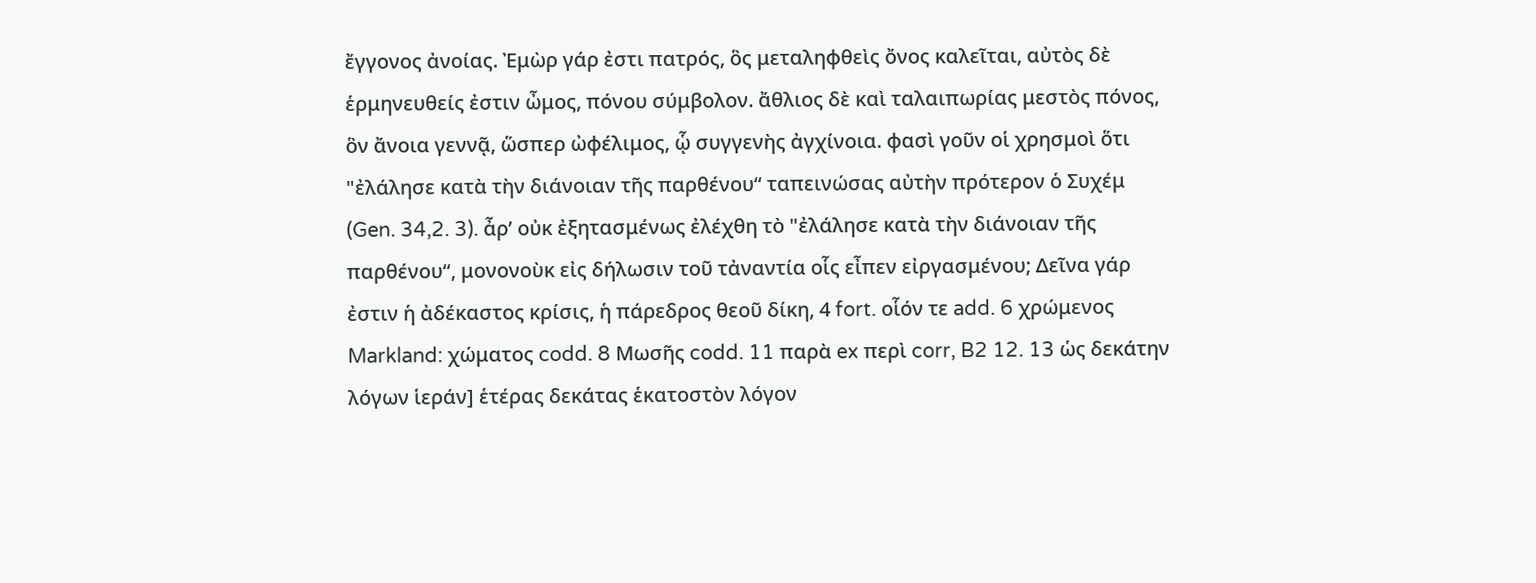ἔγγονος ἀνοίας. Ἐμὼρ γάρ ἐστι πατρός, ὃς μεταληφθεὶς ὄνος καλεῖται, αὐτὸς δὲ ἑρμηνευθείς ἐστιν ὦμος, πόνου σύμβολον. ἄθλιος δὲ καὶ ταλαιπωρίας μεστὸς πόνος, ὃν ἄνοια γεννᾷ, ὥσπερ ὠφέλιμος, ᾧ συγγενὴς ἀγχίνοια. φασὶ γοῦν οἱ χρησμοὶ ὅτι "ἐλάλησε κατὰ τὴν διάνοιαν τῆς παρθένου“ ταπεινώσας αὐτὴν πρότερον ὁ Συχέμ (Gen. 34,2. 3). ἆρ’ οὐκ ἐξητασμένως ἐλέχθη τὸ "ἐλάλησε κατὰ τὴν διάνοιαν τῆς παρθένου“, μονονοὺκ εἰς δήλωσιν τοῦ τἀναντία οἷς εἶπεν εἰργασμένου; Δεῖνα γάρ ἐστιν ἡ ἀδέκαστος κρίσις, ἡ πάρεδρος θεοῦ δίκη, 4 fort. οἷόν τε add. 6 χρώμενος Markland: χώματος codd. 8 Μωσῆς codd. 11 παρὰ ex περὶ corr, B2 12. 13 ὡς δεκάτην λόγων ἱεράν] ἑτέρας δεκάτας ἑκατοστὸν λόγον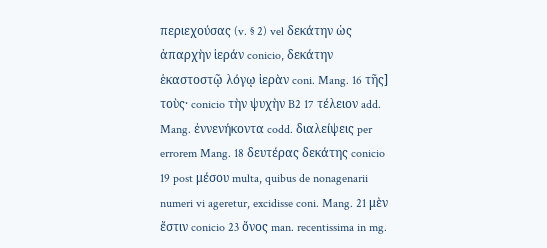περιεχούσας (v. § 2) vel δεκάτην ὡς ἀπαρχὴν ἱεράν conicio, δεκάτην ἑκαστοστῷ λόγῳ ἱερὰν coni. Mang. 16 τῆς] τοὺς· conicio τὴν ψυχὴν B2 17 τέλειον add. Mang. ἐννενήκοντα codd. διαλείψεις per errorem Mang. 18 δευτέρας δεκάτης conicio 19 post μέσου multa, quibus de nonagenarii numeri vi ageretur, excidisse coni. Mang. 21 μὲν ἔστιν conicio 23 ὄνος man. recentissima in mg.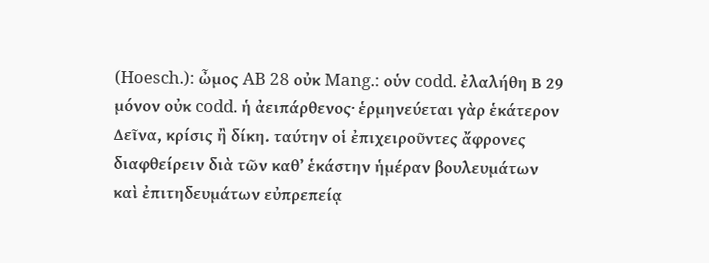(Hoesch.): ὦμος AB 28 οὐκ Mang.: οὑν codd. ἐλαλήθη Β 29 μόνον οὐκ codd. ἡ ἀειπάρθενος· ἑρμηνεύεται γὰρ ἑκάτερον Δεῖνα, κρίσις ἢ δίκη. ταύτην οἱ ἐπιχειροῦντες ἄφρονες διαφθείρειν διὰ τῶν καθ’ ἑκάστην ἡμέραν βουλευμάτων καὶ ἐπιτηδευμάτων εὐπρεπείᾳ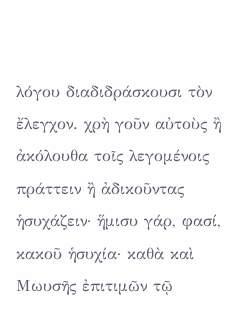λόγου διαδιδράσκουσι τὸν ἔλεγχον. χρὴ γοῦν αὐτοὺς ἢ ἀκόλουθα τοῖς λεγομένοις πράττειν ἢ ἀδικοῦντας ἡσυχάζειν· ἥμισυ γάρ, φασί, κακοῦ ἡσυχία· καθὰ καὶ Μωυσῆς ἐπιτιμῶν τῷ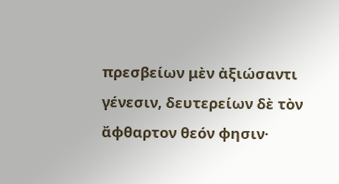πρεσβείων μὲν ἀξιώσαντι γένεσιν, δευτερείων δὲ τὸν ἄφθαρτον θεόν φησιν·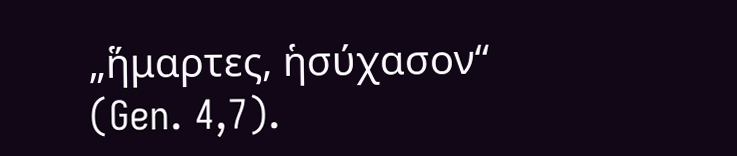„ἥμαρτες, ἡσύχασον“ (Gen. 4,7).